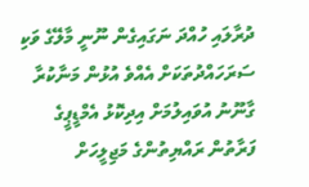ދުރާލައި ހުއްދަ ނަގައިގެން ނޫނީ މާލޭގެ ވަކި ސަރަހައްދުތަކަށް އެއްވެ އުޅުން މަނާކުރާ ގާނޫނު އުވައިލުމަށް އިދިކޮޅު އެމްޑީޕީގެ ފަރާތުން ރައްޔިތުންގެ މަޖިލީހަށް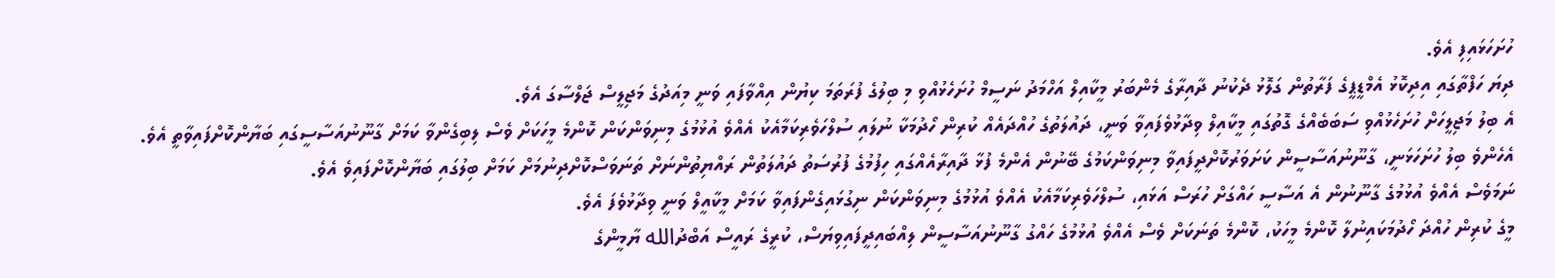ހުށަހަޅައިފި އެވެ.
ދިޔަ ހަފްތާގައި އިދިކޮޅު އެމްޑީޕީގެ ފަރާތުން ގަލޮޅު ދެކުނު ދާއިރާގެ މެންބަރު މީކާއިލް އަހްމަދު ނަސީމް ހުށަހެޅުއްވި މި ބިލުގެ ފުރަތަމަ ކިޔުން އިއްވާފައި ވަނީ މިއަދުގެ މަޖިލީސް ޖަލްސާގަ އެވެ.
އެ ބިލު މަޖިލީހަށް ހުށަހެޅުއްވި ސަބަބެއްގެ ގޮތުގައި މީކާއިލް ވިދާޅުވެފައިވާ ވަނީ، ދައުލަތުގެ ހުއްދައެއް ކުރިން ހޯދުމަކާ ނުލައި ސުލްހަވެރިކަމާއެކު އެއްވެ އުޅުމުގެ މިނިވަންކަން ކޮންމެ މީހަކަށް ވެސް ލިބިގެންވާ ކަމަށް ގާނޫނުއަސާސީގައި ބަޔާންކޮށްފައިވާތީ އެވެ.
އެހެންވެ ބިލު ހުށަހަޅަނީ، ގާނޫނުއަސާސީން ކަށަވަރުކޮށްދީފައިވާ މިނިވަންކަމުގެ ބޭނުން އެންމެ ފުޅާ ދާއިރާއެއްގައި ހިފުމުގެ ފުރުސަތު ދައުލަތުން ރައްޔިތުންނަށް ތަނަވަސްކޮށްދިނުމަށް ކަމަށް ބިލުގައި ބަޔާންކޮށްފައިވެ އެވެ.
ނަމަވެސް އެއްވެ އުޅުމުގެ ގާނޫނުން އެ އަސާސީ ހައްގަށް ހުރަސް އަޅައި، ސުލްހަވެރިކަމާއެކު އެއްވެ އުޅުމުގެ މިނިވަންކަން ނިގުޅައިގެންފައިވާ ކަމަށް މީކާއީލް ވަނީ ވިދާޅުވެފަ އެވެ.
މީގެ ކުރިން ހުއްދަ ހޯދުމަކައިނުލާ ކޮންމެ މީހަކު، ކޮންމެ ތަނަކަށް ވެސް އެއްވެ އުޅުމުގެ ހައްގު ގާނޫނުއަސާސީން ލިއްބައިދީފައިވިޔަސް، ކުރީގެ ރައީސް އަބްދުالله ޔާމީންގެ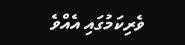ވެރިކަމުގައި އެއްވެ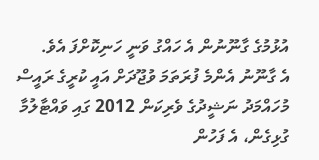އުޅުމުގެ ގާނޫނުން އެ ހައްގު ވަނީ ހަނިކޮށްފަ އެވެ.
އެ ގާނޫނު އެންމެ ފުރަތަމަ ވުޖޫދަށް އައީ ކުރީގެ ރައީސް މުހައްމަދު ނަޝީދުގެ ވެރިކަން 2012 ގައި ވައްޓާލުމާ ގުޅިގެން، އެ ފަހުން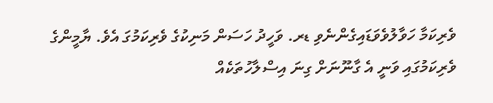ވެރިކަމާ ހަވާލުވެވަޑައިގެންނެވި ޑރ. ވަހީދު ހަސަން މަނިކުގެ ވެރިކަމުގަ އެވެ. ޔާމީންގެ ވެރިކަމުގައި ވަނީ އެ ގާނޫނަށް ގިނަ އިސްލާހުތަކެއް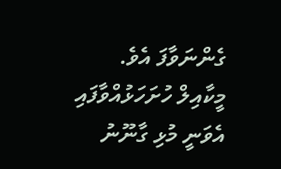ގެންނަވާފަ އެވެ.
މީކާއިލް ހުށަހަޅުއްވާފައި އެވަނީ މުޅި ގާނޫނު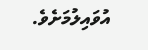އުވައިލުމަށެވެ.